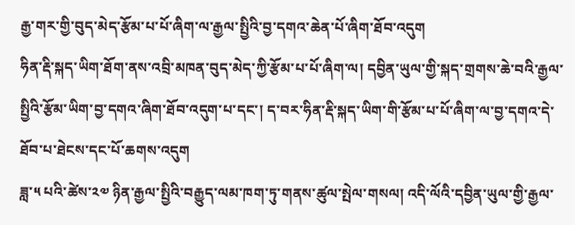རྒྱ་གར་གྱི་བུད་མེད་རྩོམ་པ་པོ་ཞིག་ལ་རྒྱལ་སྤྱིའི་བྱ་དགའ་ཆེན་པོ་ཞིག་ཐོབ་འདུག
ཧིན་རྡི་སྐད་ཡིག་ཐོག་ནས་འབྲི་མཁན་བུད་མེད་ཀྱི་རྩོམ་པ་པོ་ཞིག་ལ། དབྱིན་ཡུལ་གྱི་སྐད་གྲགས་ཆེ་བའི་རྒྱལ་སྤྱིའི་རྩོམ་ཡིག་བྱ་དགའ་ཞིག་ཐོབ་འདུག་པ་དང་། ད་བར་ཧིན་རྡི་སྐད་ཡིག་གི་རྩོམ་པ་པོ་ཞིག་ལ་བྱ་དགའ་དེ་ཐོབ་པ་ཐེངས་དང་པོ་ཆགས་འདུག
ཟླ་༥ པའི་ཚེས་༢༧ ཉིན་རྒྱལ་སྤྱིའི་བརྒྱུད་ལམ་ཁག་ཏུ་གནས་ཚུལ་སྤེལ་གསལ། འདི་ལོའི་དབྱིན་ཡུལ་གྱི་རྒྱལ་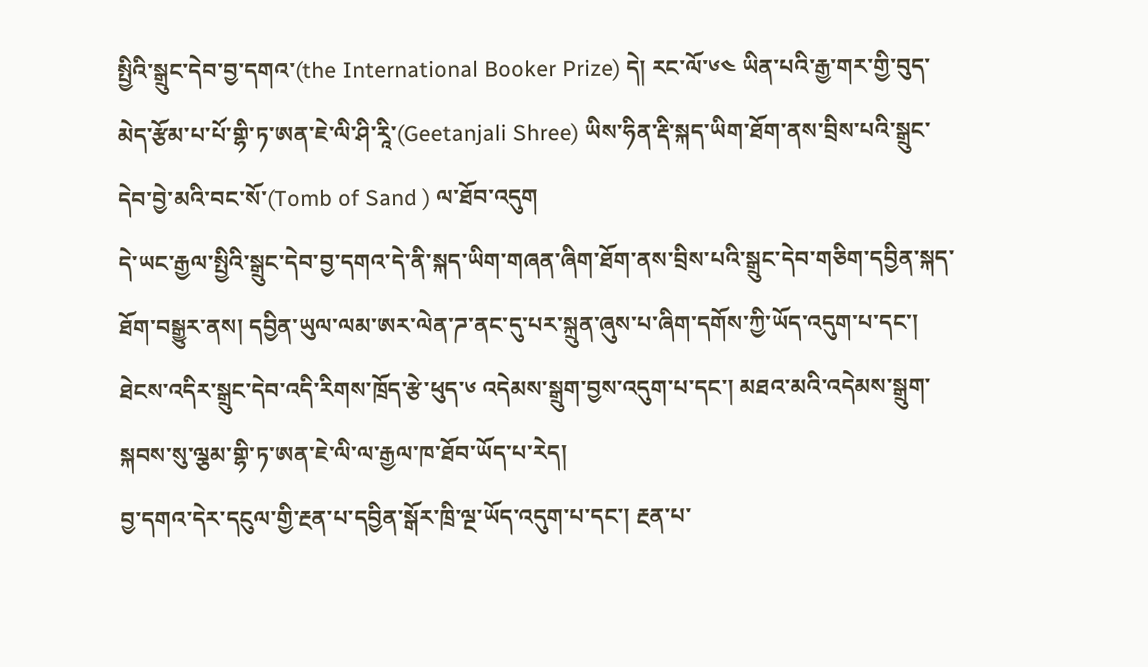སྤྱིའི་སྒྲུང་དེབ་བྱ་དགའ་(the International Booker Prize) དེ། རང་ལོ་༦༤ ཡིན་པའི་རྒྱ་གར་གྱི་བུད་མེད་རྩོམ་པ་པོ་གྷི་ཏ་ཨན་ཇེ་ལི་ཤི་རཱི་(Geetanjali Shree) ཡིས་ཧིན་རྡི་སྐད་ཡིག་ཐོག་ནས་བྲིས་པའི་སྒྲུང་དེབ་བྱེ་མའི་བང་སོ་(Tomb of Sand ) ལ་ཐོབ་འདུག
དེ་ཡང་རྒྱལ་སྤྱིའི་སྒྲུང་དེབ་བྱ་དགའ་དེ་ནི་སྐད་ཡིག་གཞན་ཞིག་ཐོག་ནས་བྲིས་པའི་སྒྲུང་དེབ་གཅིག་དབྱིན་སྐད་ཐོག་བསྒྱུར་ནས། དབྱིན་ཡུལ་ལམ་ཨར་ལེན་ཌ་ནང་དུ་པར་སྐྲུན་ཞུས་པ་ཞིག་དགོས་ཀྱི་ཡོད་འདུག་པ་དང་། ཐེངས་འདིར་སྒྲུང་དེབ་འདི་རིགས་ཁྲོད་རྩེ་ཕུད་༦ འདེམས་སྒྲུག་བྱས་འདུག་པ་དང་། མཐའ་མའི་འདེམས་སྒྲུག་སྐབས་སུ་ལྕམ་གྷི་ཏ་ཨན་ཇེ་ལི་ལ་རྒྱལ་ཁ་ཐོབ་ཡོད་པ་རེད།
བྱ་དགའ་དེར་དངུལ་གྱི་རྔན་པ་དབྱིན་སྒོར་ཁྲི་ལྔ་ཡོད་འདུག་པ་དང་། རྔན་པ་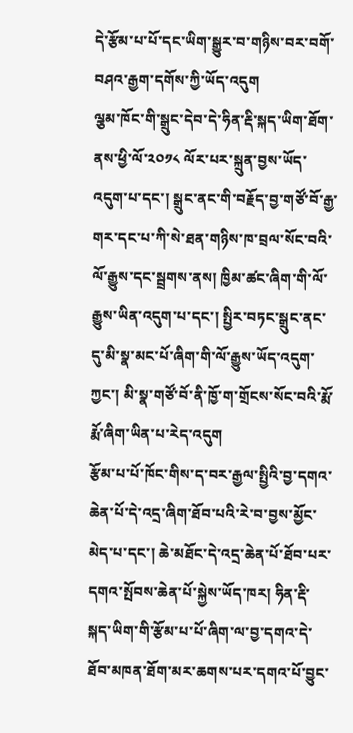དེ་རྩོམ་པ་པོ་དང་ཡིག་སྒྱུར་བ་གཉིས་བར་བགོ་བཤའ་རྒྱག་དགོས་ཀྱི་ཡོད་འདུག
ལྕམ་ཁོང་གི་སྒྲུང་དེབ་དེ་ཧིན་རྡི་སྐད་ཡིག་ཐོག་ནས་ཕྱི་ལོ་༢༠༡༨ ལོར་པར་སྐྲུན་བྱས་ཡོད་འདུག་པ་དང་། སྒྲུང་ནང་གི་བརྗོད་བྱ་གཙོ་བོ་རྒྱ་གར་དང་པ་ཀི་སེ་ཐན་གཉིས་ཁ་བྲལ་སོང་བའི་ལོ་རྒྱུས་དང་སྦྲགས་ནས། ཁྱིམ་ཚང་ཞིག་གི་ལོ་རྒྱུས་ཡིན་འདུག་པ་དང་། སྤྱིར་བཏང་སྒྲུང་ནང་དུ་མི་སྣ་མང་པོ་ཞིག་གི་ལོ་རྒྱུས་ཡོད་འདུག་ཀྱང་། མི་སྣ་གཙོ་བོ་ནི་ཁྱོ་ག་གྲོངས་སོང་བའི་རྨོ་རྨོ་ཞིག་ཡིན་པ་རེད་འདུག
རྩོམ་པ་པོ་ཁོང་གིས་ད་བར་རྒྱལ་སྤྱིའི་བྱ་དགའ་ཆེན་པོ་དེ་འདྲ་ཞིག་ཐོབ་པའི་རེ་བ་བྱས་མྱོང་མེད་པ་དང་། ཆེ་མཐོང་དེ་འདྲ་ཆེན་པོ་ཐོབ་པར་དགའ་སྤོབས་ཆེན་པོ་སྐྱེས་ཡོད་ཁར། ཧིན་རྡི་སྐད་ཡིག་གི་རྩོམ་པ་པོ་ཞིག་ལ་བྱ་དགའ་དེ་ཐོབ་མཁན་ཐོག་མར་ཆགས་པར་དགའ་པོ་བྱུང་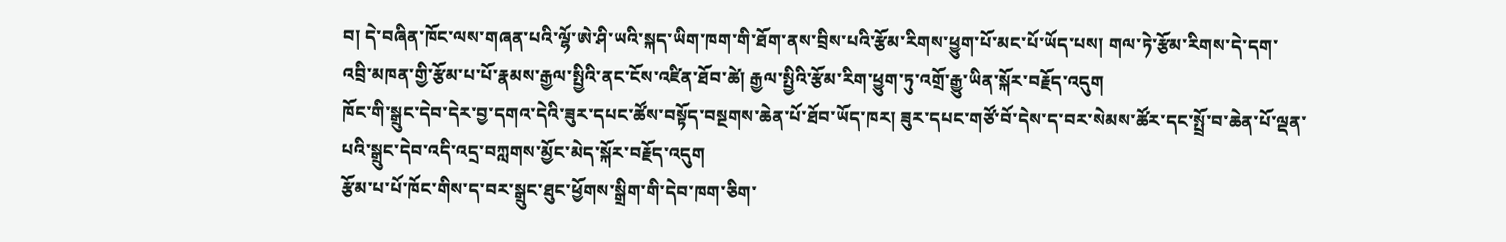བ། དེ་བཞིན་ཁོང་ལས་གཞན་པའི་ལྷོ་ཨེ་ཤི་ཡའི་སྐད་ཡིག་ཁག་གི་ཐོག་ནས་བྲིས་པའི་རྩོམ་རིགས་ཕྱུག་པོ་མང་པོ་ཡོད་པས། གལ་ཏེ་རྩོམ་རིགས་དེ་དག་འབྲི་མཁན་གྱི་རྩོམ་པ་པོ་རྣམས་རྒྱལ་སྤྱིའི་ནང་ངོས་འཛིན་ཐོབ་ཚེ། རྒྱལ་སྤྱིའི་རྩོམ་རིག་ཕྱུག་ཏུ་འགྲོ་རྒྱུ་ཡིན་སྐོར་བརྗོད་འདུག
ཁོང་གི་སྒྲུང་དེབ་དེར་བྱ་དགའ་དེའི་ཟུར་དཔང་ཚོས་བསྟོད་བསྔགས་ཆེན་པོ་ཐོབ་ཡོད་ཁར། ཟུར་དཔང་གཙོ་བོ་དེས་ད་བར་སེམས་ཚོར་དང་སྤྲོ་བ་ཆེན་པོ་ལྡན་པའི་སྒྲུང་དེབ་འདི་འདྲ་བཀླགས་མྱོང་མེད་སྐོར་བརྗོད་འདུག
རྩོམ་པ་པོ་ཁོང་གིས་ད་བར་སྒྲུང་ཐུང་ཕྱོགས་སྒྲིག་གི་དེབ་ཁག་ཅིག་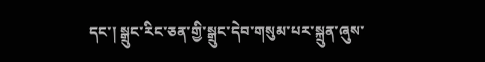དང་། སྒྲུང་རིང་ཅན་གྱི་སྒྲུང་དེབ་གསུམ་པར་སྐྲུན་ཞུས་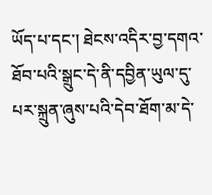ཡོད་པ་དང་། ཐེངས་འདིར་བྱ་དགའ་ཐོབ་པའི་སྒྲུང་དེ་ནི་དབྱིན་ཡུལ་དུ་པར་སྐྲུན་ཞུས་པའི་དེབ་ཐོག་མ་དེ་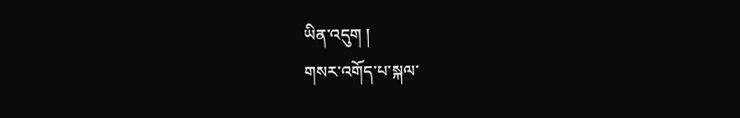ཡིན་འདུག །
གསར་འགོད་པ་སྐལ་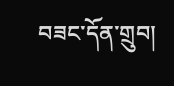བཟང་དོན་གྲུབ།